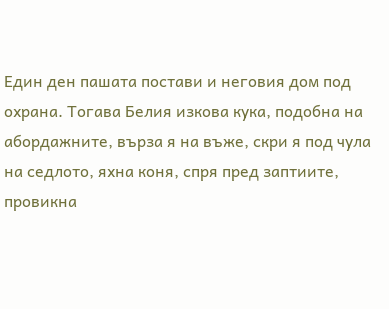Един ден пашата постави и неговия дом под охрана. Тогава Белия изкова кука, подобна на абордажните, върза я на въже, скри я под чула на седлото, яхна коня, спря пред заптиите, провикна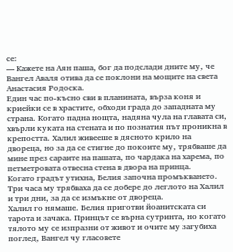се:
— Кажете на Аян паша, бог да подслади дните му, че Вангел Аваля отива да се поклони на мощите на света Анастасия Родоска.
Един час по-късно сви в планината, върза коня и криейки се в храстите, обходи града до западната му страна. Когато падна нощта, надяна чула на главата си, хвърли куката на стената и по познатия път проникна в крепостта. Халил живееше в дясното крило на двореца, но за да се стигне до покоите му, трябваше да мине през сараите на пашата, по чардака на харема, по петметровата отвесна стена в двора на принца.
Когато градът утихна, Белия започна промъкването. Три часа му трябваха да се добере до леглото на Халил и три дни, за да се измъкне от двореца.
Халил го нямаше. Белия приготви йоанитската си тарота и зачака. Принцът се върна сутринта, но когато тялото му се изпразни от живот и очите му загубиха поглед, Вангел чу гласовете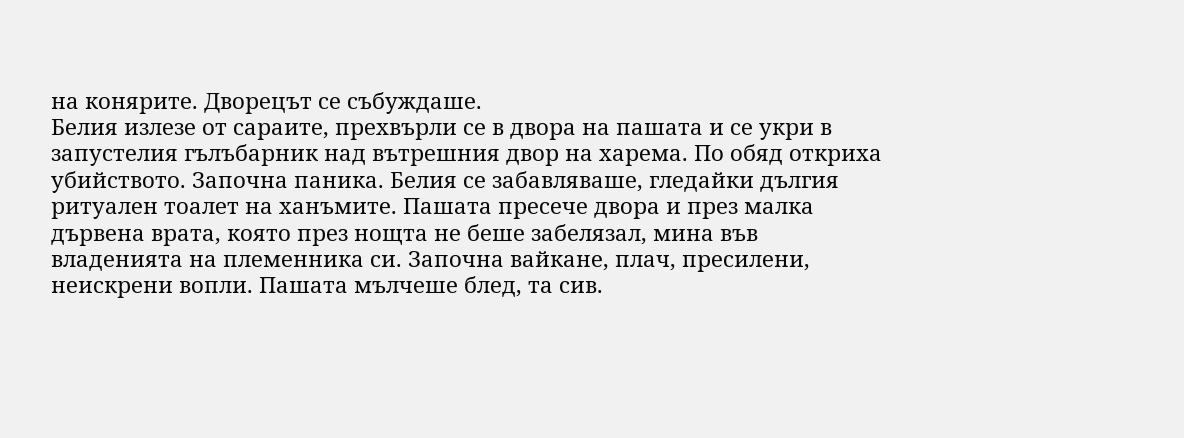на конярите. Дворецът се събуждаше.
Белия излезе от сараите, прехвърли се в двора на пашата и се укри в запустелия гълъбарник над вътрешния двор на харема. По обяд откриха убийството. Започна паника. Белия се забавляваше, гледайки дългия ритуален тоалет на ханъмите. Пашата пресече двора и през малка дървена врата, която през нощта не беше забелязал, мина във владенията на племенника си. Започна вайкане, плач, пресилени, неискрени вопли. Пашата мълчеше блед, та сив.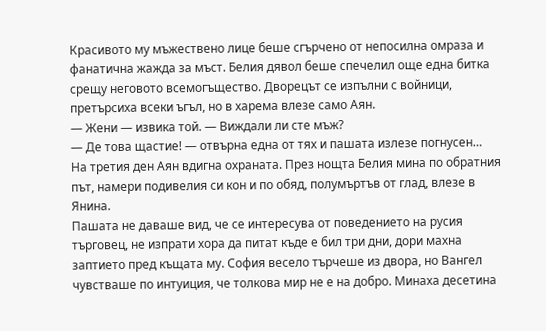Красивото му мъжествено лице беше сгърчено от непосилна омраза и фанатична жажда за мъст. Белия дявол беше спечелил още една битка срещу неговото всемогъщество. Дворецът се изпълни с войници, претърсиха всеки ъгъл, но в харема влезе само Аян.
— Жени — извика той. — Виждали ли сте мъж?
— Де това щастие! — отвърна една от тях и пашата излезе погнусен…
На третия ден Аян вдигна охраната. През нощта Белия мина по обратния път, намери подивелия си кон и по обяд, полумъртъв от глад, влезе в Янина.
Пашата не даваше вид, че се интересува от поведението на русия търговец, не изпрати хора да питат къде е бил три дни, дори махна заптието пред къщата му. София весело търчеше из двора, но Вангел чувстваше по интуиция, че толкова мир не е на добро. Минаха десетина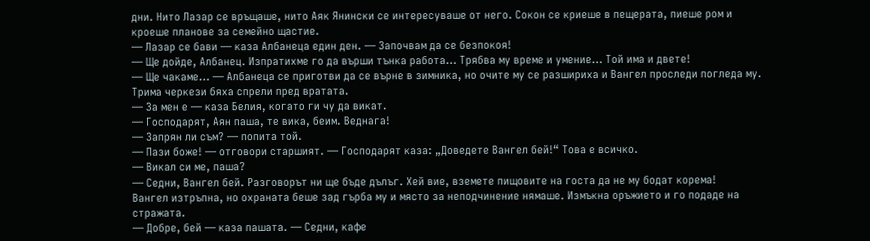дни. Нито Лазар се връщаше, нито Аяк Янински се интересуваше от него. Сокон се криеше в пещерата, пиеше ром и кроеше планове за семейно щастие.
— Лазар се бави — каза Албанеца един ден. — Започвам да се безпокоя!
— Ще дойде, Албанец. Изпратихме го да върши тънка работа… Трябва му време и умение… Той има и двете!
— Ще чакаме… — Албанеца се приготви да се върне в зимника, но очите му се разшириха и Вангел проследи погледа му. Трима черкези бяха спрели пред вратата.
— За мен е — каза Белия, когато ги чу да викат.
— Господарят, Аян паша, те вика, беим. Веднага!
— Запрян ли съм? — попита той.
— Пази боже! — отговори старшият. — Господарят каза: „Доведете Вангел бей!“ Това е всичко.
— Викал си ме, паша?
— Седни, Вангел бей. Разговорът ни ще бъде дълъг. Хей вие, вземете пищовите на госта да не му бодат корема!
Вангел изтръпна, но охраната беше зад гърба му и място за неподчинение нямаше. Измъкна оръжието и го подаде на стражата.
— Добре, бей — каза пашата. — Седни, кафе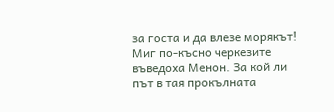за госта и да влезе морякът!
Миг по-късно черкезите въведоха Менон. За кой ли път в тая прокълната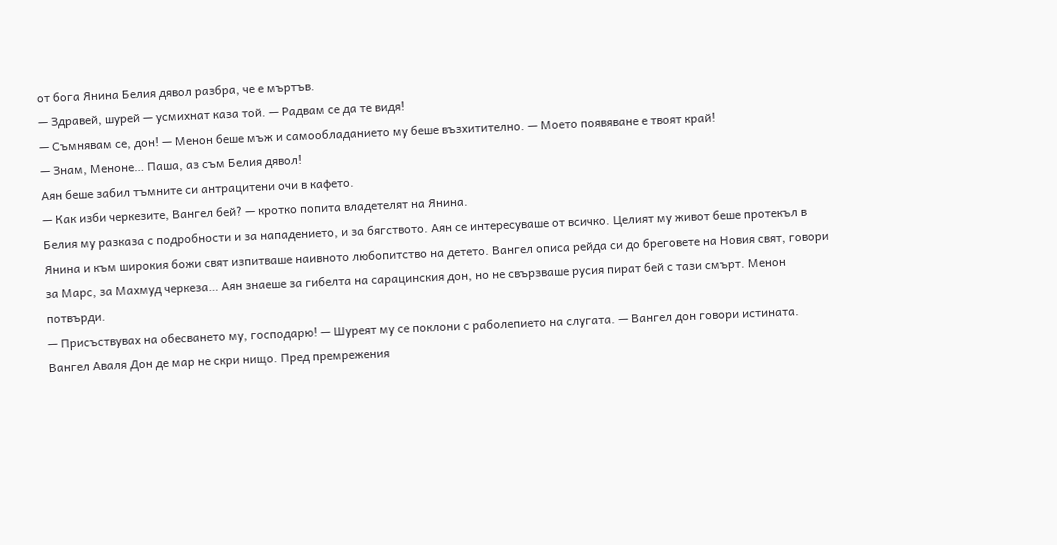от бога Янина Белия дявол разбра, че е мъртъв.
— Здравей, шурей — усмихнат каза той. — Радвам се да те видя!
— Съмнявам се, дон! — Менон беше мъж и самообладанието му беше възхитително. — Моето появяване е твоят край!
— Знам, Меноне… Паша, аз съм Белия дявол!
Аян беше забил тъмните си антрацитени очи в кафето.
— Как изби черкезите, Вангел бей? — кротко попита владетелят на Янина.
Белия му разказа с подробности и за нападението, и за бягството. Аян се интересуваше от всичко. Целият му живот беше протекъл в Янина и към широкия божи свят изпитваше наивното любопитство на детето. Вангел описа рейда си до бреговете на Новия свят, говори за Марс, за Махмуд черкеза… Аян знаеше за гибелта на сарацинския дон, но не свързваше русия пират бей с тази смърт. Менон потвърди.
— Присъствувах на обесването му, господарю! — Шуреят му се поклони с раболепието на слугата. — Вангел дон говори истината.
Вангел Аваля Дон де мар не скри нищо. Пред премрежения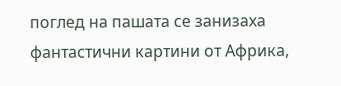поглед на пашата се занизаха фантастични картини от Африка,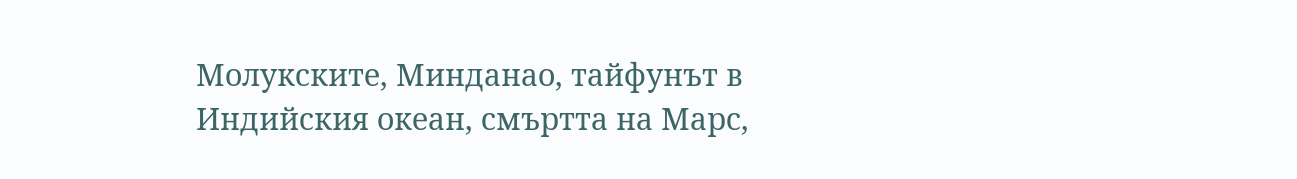Молукските, Минданао, тайфунът в Индийския океан, смъртта на Марс,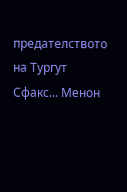предателството на Тургут Сфакс… Менон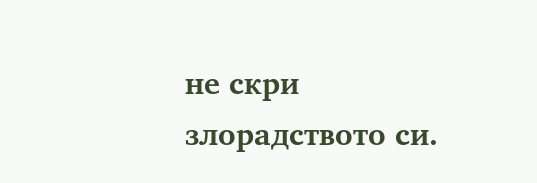не скри злорадството си.